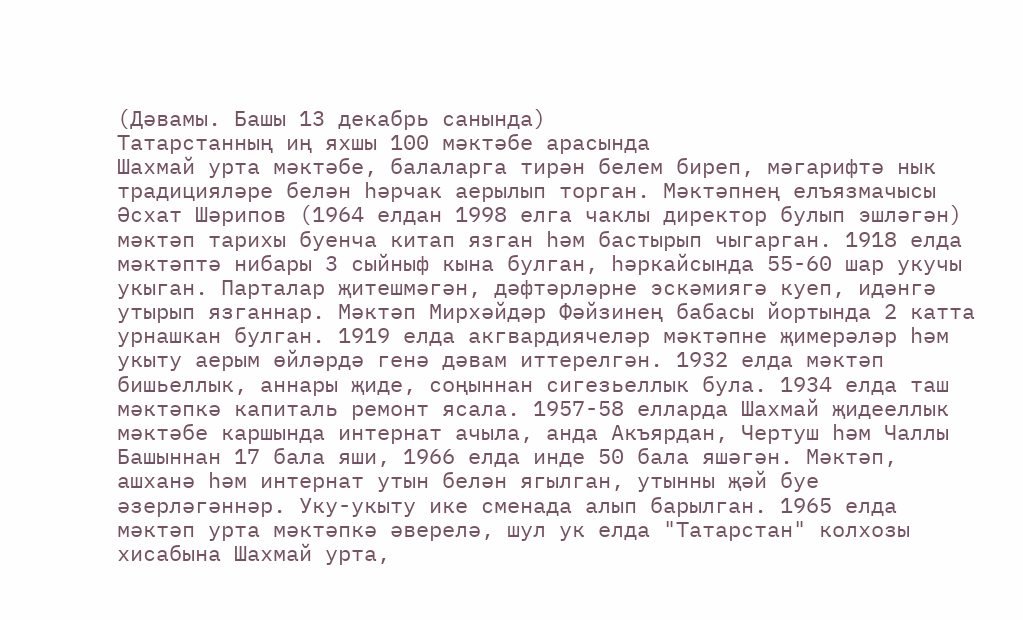(Дәвамы. Башы 13 декабрь санында)
Татарстанның иң яхшы 100 мәктәбе арасында
Шахмай урта мәктәбе, балаларга тирән белем биреп, мәгарифтә нык традицияләре белән һәрчак аерылып торган. Мәктәпнең елъязмачысы Әсхат Шәрипов (1964 елдан 1998 елга чаклы директор булып эшләгән) мәктәп тарихы буенча китап язган һәм бастырып чыгарган. 1918 елда мәктәптә нибары 3 сыйныф кына булган, һәркайсында 55-60 шар укучы укыган. Парталар җитешмәгән, дәфтәрләрне эскәмиягә куеп, идәнгә утырып язганнар. Мәктәп Мирхәйдәр Фәйзинең бабасы йортында 2 катта урнашкан булган. 1919 елда акгвардиячеләр мәктәпне җимерәләр һәм укыту аерым өйләрдә генә дәвам иттерелгән. 1932 елда мәктәп бишьеллык, аннары җиде, соңыннан сигезьеллык була. 1934 елда таш мәктәпкә капиталь ремонт ясала. 1957-58 елларда Шахмай җидееллык мәктәбе каршында интернат ачыла, анда Акъярдан, Чертуш һәм Чаллы Башыннан 17 бала яши, 1966 елда инде 50 бала яшәгән. Мәктәп, ашханә һәм интернат утын белән ягылган, утынны җәй буе әзерләгәннәр. Уку-укыту ике сменада алып барылган. 1965 елда мәктәп урта мәктәпкә әверелә, шул ук елда "Татарстан" колхозы хисабына Шахмай урта,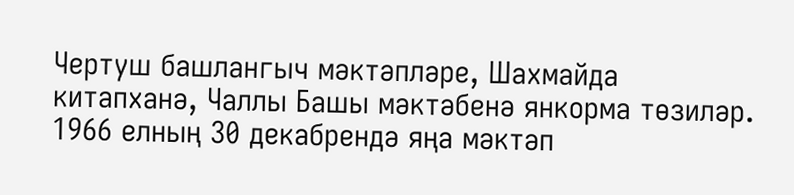Чертуш башлангыч мәктәпләре, Шахмайда китапханә, Чаллы Башы мәктәбенә янкорма төзиләр. 1966 елның 30 декабрендә яңа мәктәп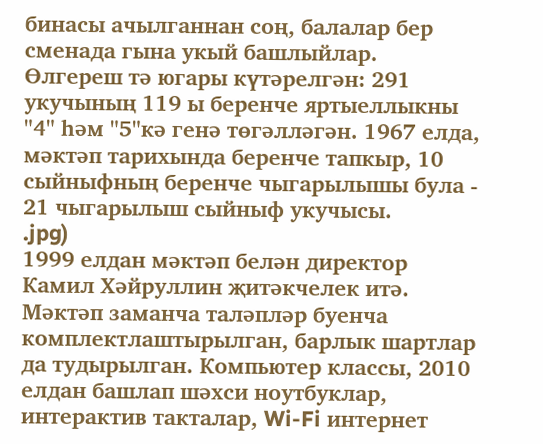бинасы ачылганнан соң, балалар бер сменада гына укый башлыйлар. Өлгереш тә югары күтәрелгән: 291 укучының 119 ы беренче яртыеллыкны "4" һәм "5"кә генә төгәлләгән. 1967 елда, мәктәп тарихында беренче тапкыр, 10 сыйныфның беренче чыгарылышы була - 21 чыгарылыш сыйныф укучысы.
.jpg)
1999 елдан мәктәп белән директор Камил Хәйруллин җитәкчелек итә. Мәктәп заманча таләпләр буенча комплектлаштырылган, барлык шартлар да тудырылган. Компьютер классы, 2010 елдан башлап шәхси ноутбуклар, интерактив такталар, Wi-Fi интернет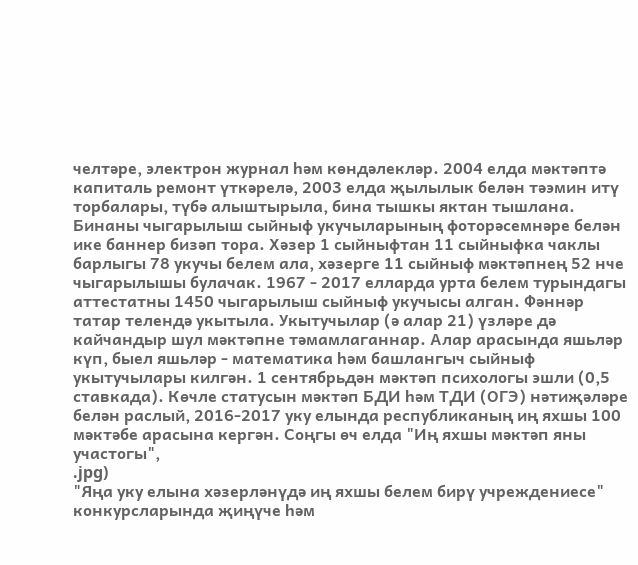челтәре, электрон журнал һәм көндәлекләр. 2004 елда мәктәптә капиталь ремонт үткәрелә, 2003 елда җылылык белән тәэмин итү торбалары, түбә алыштырыла, бина тышкы яктан тышлана. Бинаны чыгарылыш сыйныф укучыларының фоторәсемнәре белән ике баннер бизәп тора. Хәзер 1 сыйныфтан 11 сыйныфка чаклы барлыгы 78 укучы белем ала, хәзерге 11 сыйныф мәктәпнең 52 нче чыгарылышы булачак. 1967 - 2017 елларда урта белем турындагы аттестатны 1450 чыгарылыш сыйныф укучысы алган. Фәннәр татар телендә укытыла. Укытучылар (ә алар 21) үзләре дә кайчандыр шул мәктәпне тәмамлаганнар. Алар арасында яшьләр күп, быел яшьләр - математика һәм башлангыч сыйныф укытучылары килгән. 1 сентябрьдән мәктәп психологы эшли (0,5 ставкада). Көчле статусын мәктәп БДИ һәм ТДИ (ОГЭ) нәтиҗәләре белән раслый, 2016-2017 уку елында республиканың иң яхшы 100 мәктәбе арасына кергән. Соңгы өч елда "Иң яхшы мәктәп яны участогы",
.jpg)
"Яңа уку елына хәзерләнүдә иң яхшы белем бирү учреждениесе" конкурсларында җиңүче һәм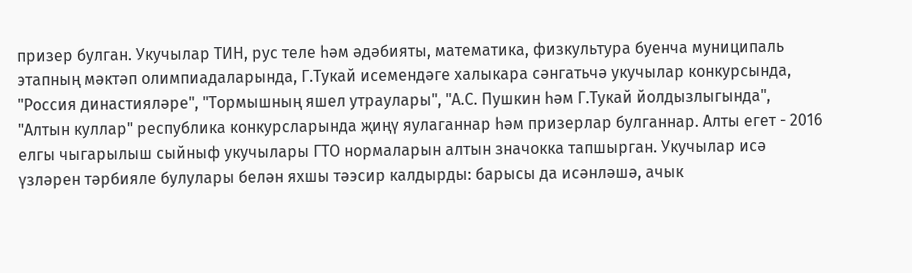призер булган. Укучылар ТИН, рус теле һәм әдәбияты, математика, физкультура буенча муниципаль этапның мәктәп олимпиадаларында, Г.Тукай исемендәге халыкара сәнгатьчә укучылар конкурсында, "Россия династияләре", "Тормышның яшел утраулары", "А.С. Пушкин һәм Г.Тукай йолдызлыгында", "Алтын куллар" республика конкурсларында җиңү яулаганнар һәм призерлар булганнар. Алты егет - 2016 елгы чыгарылыш сыйныф укучылары ГТО нормаларын алтын значокка тапшырган. Укучылар исә үзләрен тәрбияле булулары белән яхшы тәэсир калдырды: барысы да исәнләшә, ачык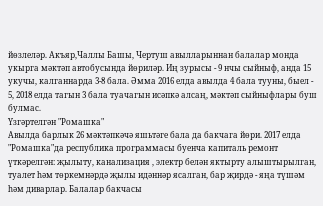йөзлеләр. Акъяр,Чаллы Башы, Чертуш авылларыннан балалар монда укырга мәктәп автобусында йөриләр. Иң зурысы - 9 нчы сыйныф, анда 15 укучы, калганнарда 3-8 бала. Әмма 2016 елда авылда 4 бала тууны, быел - 5, 2018 елда тагын 3 бала туачагын исәпкә алсаң, мәктәп сыйныфлары буш булмас.
Үзгәртелгән "Ромашка"
Авылда барлык 26 мәктәпкәчә яшьтәге бала да бакчага йөри. 2017 елда "Ромашка"да республика программасы буенча капиталь ремонт үткәрелгән: җылыту, канализация , электр белән яктырту алыштырылган, туалет һәм төркемнәрдә җылы идәннәр ясалган, бар җирдә - яңа түшәм һәм диварлар. Балалар бакчасы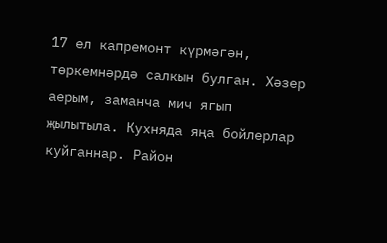17 ел капремонт күрмәгән, төркемнәрдә салкын булган. Хәзер аерым, заманча мич ягып җылытыла. Кухняда яңа бойлерлар куйганнар. Район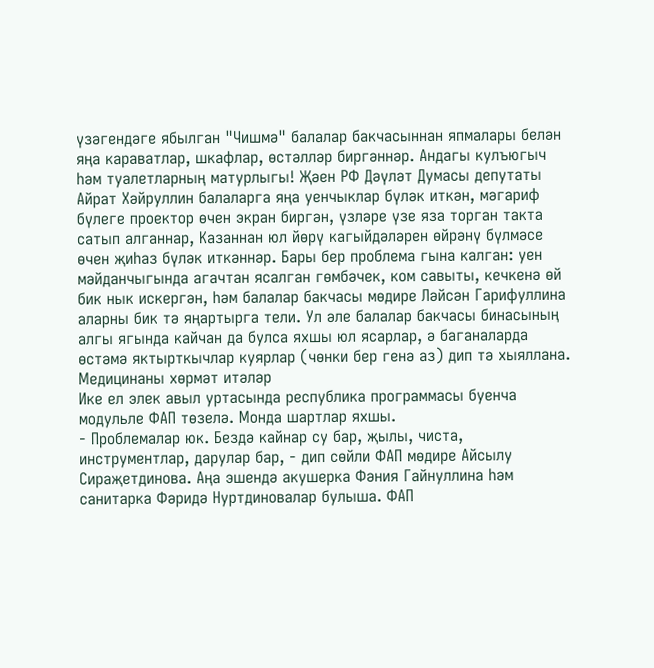үзәгендәге ябылган "Чишмә" балалар бакчасыннан япмалары белән яңа караватлар, шкафлар, өстәлләр биргәннәр. Андагы кулъюгыч һәм туалетларның матурлыгы! Җәен РФ Дәүләт Думасы депутаты Айрат Хәйруллин балаларга яңа уенчыклар бүләк иткән, мәгариф бүлеге проектор өчен экран биргән, үзләре үзе яза торган такта сатып алганнар, Казаннан юл йөрү кагыйдәләрен өйрәнү бүлмәсе өчен җиһаз бүләк иткәннәр. Бары бер проблема гына калган: уен мәйданчыгында агачтан ясалган гөмбәчек, ком савыты, кечкенә өй бик нык искергән, һәм балалар бакчасы мөдире Ләйсән Гарифуллина аларны бик тә яңартырга тели. Ул әле балалар бакчасы бинасының алгы ягында кайчан да булса яхшы юл ясарлар, ә баганаларда өстәмә яктырткычлар куярлар (чөнки бер генә аз) дип тә хыяллана.
Медицинаны хөрмәт итәләр
Ике ел элек авыл уртасында республика программасы буенча модульле ФАП төзелә. Монда шартлар яхшы.
- Проблемалар юк. Бездә кайнар су бар, җылы, чиста, инструментлар, дарулар бар, - дип сөйли ФАП мөдире Айсылу Сираҗетдинова. Аңа эшендә акушерка Фәния Гайнуллина һәм санитарка Фәридә Нуртдиновалар булыша. ФАП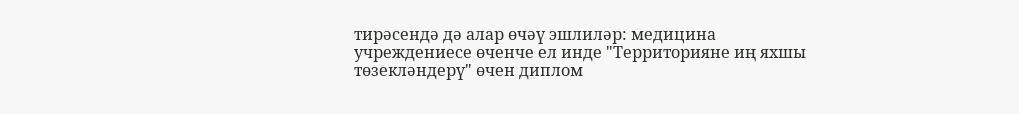тирәсендә дә алар өчәү эшлиләр: медицина учреждениесе өченче ел инде "Территорияне иң яхшы төзекләндерү" өчен диплом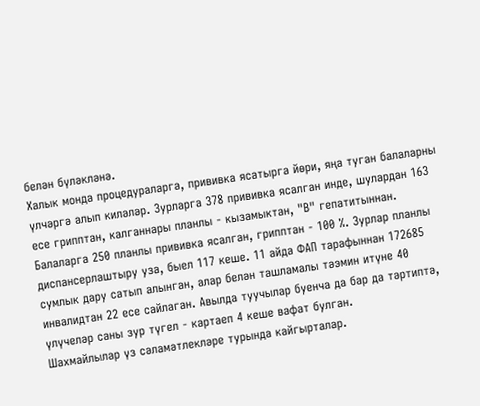белән бүләкләнә.
Халык монда процедураларга, прививка ясатырга йөри, яңа туган балаларны үлчәргә алып киләләр. Зурларга 378 прививка ясалган инде, шулардан 163 есе грипптан, калганнары планлы - кызамыктан, "В" гепатитыннан. Балаларга 250 планлы прививка ясалган, грипптан - 100 %. Зурлар планлы диспансерлаштыру уза, быел 117 кеше. 11 айда ФАП тарафыннан 172685 сумлык дару сатып алынган, алар белән ташламалы тәэмин итүне 40 инвалидтан 22 есе сайлаган. Авылда туучылар буенча да бар да тәртиптә, үлүчеләр саны зур түгел - картаеп 4 кеше вафат булган.
Шахмайлылар үз сәламәтлекләре турында кайгырталар.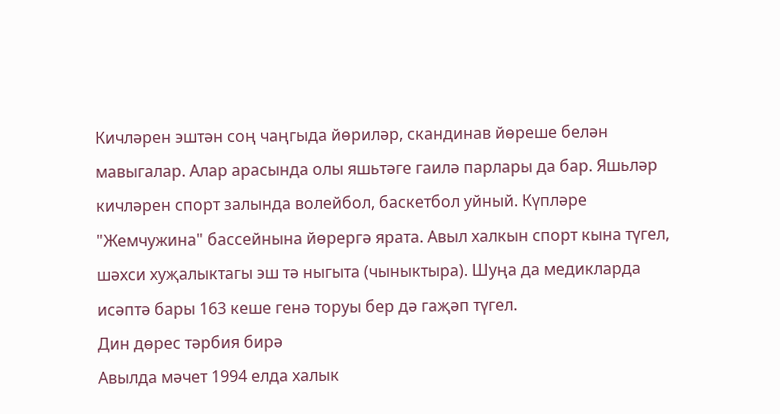Кичләрен эштән соң чаңгыда йөриләр, скандинав йөреше белән мавыгалар. Алар арасында олы яшьтәге гаилә парлары да бар. Яшьләр кичләрен спорт залында волейбол, баскетбол уйный. Күпләре "Жемчужина" бассейнына йөрергә ярата. Авыл халкын спорт кына түгел, шәхси хуҗалыктагы эш тә ныгыта (чыныктыра). Шуңа да медикларда исәптә бары 163 кеше генә торуы бер дә гаҗәп түгел.
Дин дөрес тәрбия бирә
Авылда мәчет 1994 елда халык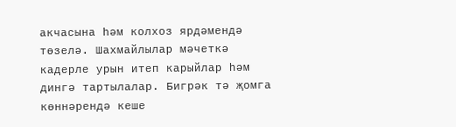акчасына һәм колхоз ярдәмендә төзелә. Шахмайлылар мәчеткә кадерле урын итеп карыйлар һәм дингә тартылалар. Бигрәк тә җомга көннәрендә кеше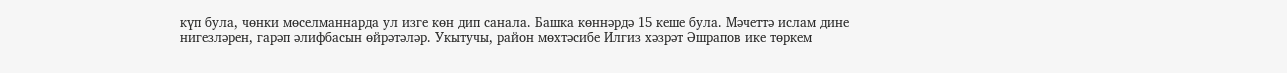күп була, чөнки мөселманнарда ул изге көн дип санала. Башка көннәрдә 15 кеше була. Мәчеттә ислам дине нигезләрен, гарәп әлифбасын өйрәтәләр. Укытучы, район мөхтәсибе Илгиз хәзрәт Әшрапов ике төркем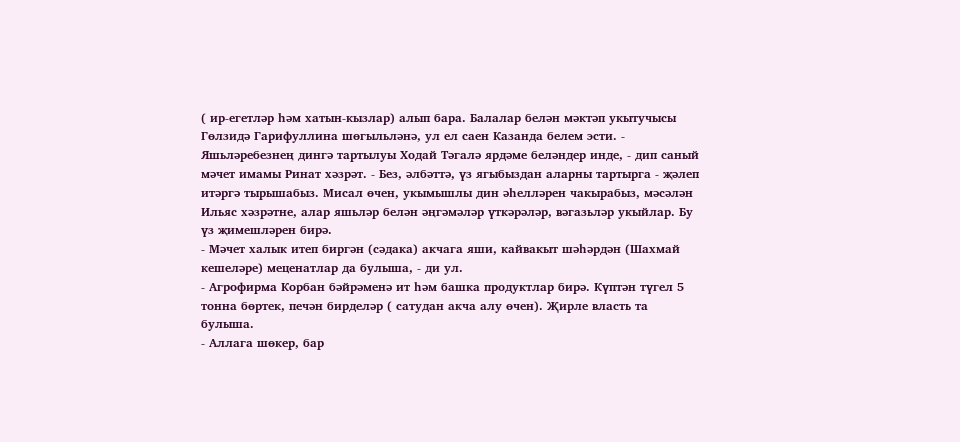( ир-егетләр һәм хатын-кызлар) алып бара. Балалар белән мәктәп укытучысы Гөлзидә Гарифуллина шөгыльләнә, ул ел саен Казанда белем эсти. - Яшьләребезнең дингә тартылуы Ходай Тәгалә ярдәме беләндер инде, - дип саный мәчет имамы Ринат хәзрәт. - Без, әлбәттә, үз ягыбыздан аларны тартырга - җәлеп итәргә тырышабыз. Мисал өчен, укымышлы дин әһелләрен чакырабыз, мәсәлән Ильяс хәзрәтне, алар яшьләр белән әңгәмәләр үткәрәләр, вәгазьләр укыйлар. Бу үз җимешләрен бирә.
- Мәчет халык итеп биргән (сәдака) акчага яши, кайвакыт шәһәрдән (Шахмай кешеләре) меценатлар да булыша, - ди ул.
- Агрофирма Корбан бәйрәменә ит һәм башка продуктлар бирә. Күптән түгел 5 тонна бөртек, печән бирделәр ( сатудан акча алу өчен). Җирле власть та булыша.
- Аллага шөкер, бар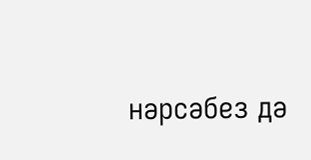нәрсәбез дә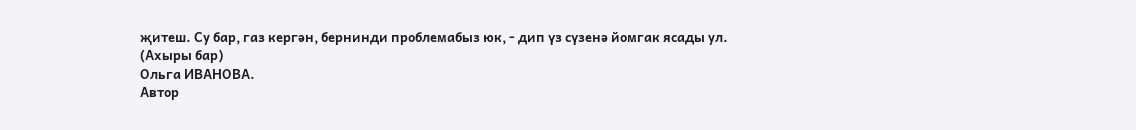җитеш. Су бар, газ кергән, бернинди проблемабыз юк, - дип үз сүзенә йомгак ясады ул.
(Ахыры бар)
Ольга ИВАНОВА.
Автор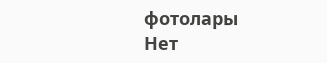фотолары
Нет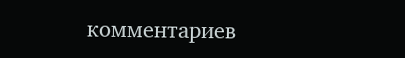комментариев